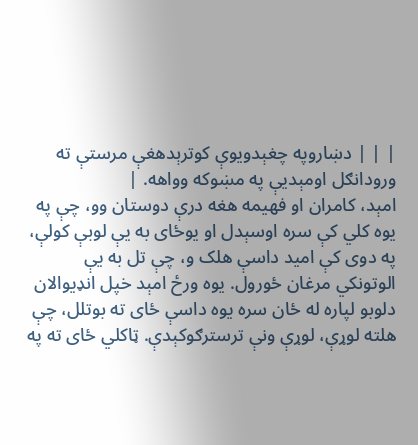| | | دښاروپه چغېدويوې کوترېدهغې مرستې ته ورودانګل اومېديې په مښوکه وواهه. |
امېد، کامران او فهيمه هغه درې دوستان وو، چې په يوه کلي کې سره اوسېدل او يوځای به يې لوبې کولې، په دوی کې اميد داسې هلک و، چې تل به يې الوتونکي مرغان ځورول. يوه ورځ امېد خپل انډيوالان دلوبو لپاره له ځان سره يوه داسې ځای ته بوتلل، چې هلته لوړې، لوړې ونې ترسترګوکېدې. ټاکلي ځای ته په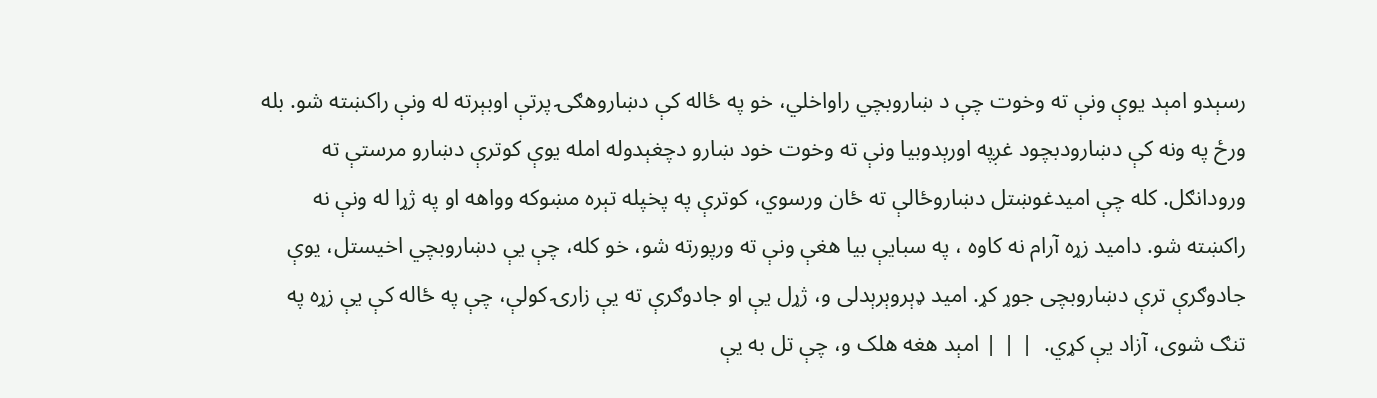رسېدو امېد يوې ونې ته وخوت چې د ښاروبچي راواخلي، خو په ځاله کې دښاروهګۍ پرتې اوبېرته له ونې راکښته شو. بله ورځ په ونه کې دښارودبچود غږپه اورېدوبيا ونې ته وخوت خود ښارو دچغېدوله امله يوې کوترې دښارو مرستې ته ورودانګل. کله چې اميدغوښتل دښاروځالې ته ځان ورسوي، کوترې په پخپله تېره مښوکه وواهه او په ژړا له ونې نه راکښته شو. داميد زړه آرام نه کاوه ، په سبايې بيا هغې ونې ته ورپورته شو، خو کله، چې يې دښاروبچي اخيستل، يوې جادوګرې ترې دښاروبچی جوړ کړ. اميد ډېروېرېدلی و، ژړل يې او جادوګرې ته يې زارۍ کولې، چې په ځاله کې يې زړه په تنګ شوی، آزاد يې کړي.  | | | امېد هغه هلک و، چې تل به يې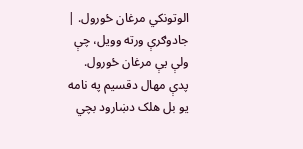الوتونکي مرغان ځورول. |
جادوګرې ورته وويل، چې ولې يې مرغان ځورول. پدې مهال دقسيم په نامه يو بل هلک دښارود بچي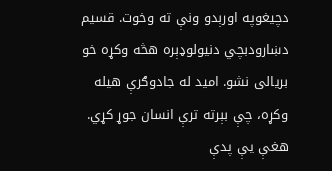دچيغوپه اورېدو ونې ته وخوت. قسيم دښارودبچي دنيولوډېره هڅه وکړه خو بريالی نشو. اميد له جادوګرې هيله وکړه، چې بېرته ترې انسان جوړ کړي. هغې يې پدې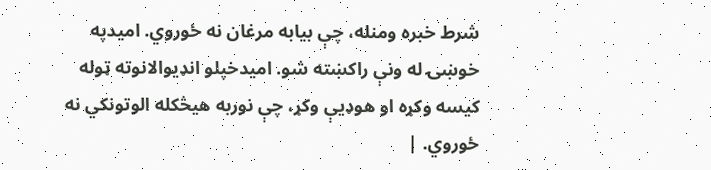شرط خبره ومنله، چې بيابه مرغان نه ځوروي. اميدپه خوښۍ له ونې راکښته شو. اميدخپلو انډيوالانوته ټوله کيسه وکړه او هوډيې وکړ، چې نوربه هيڅکله الوتونکي نه ځوروي. |